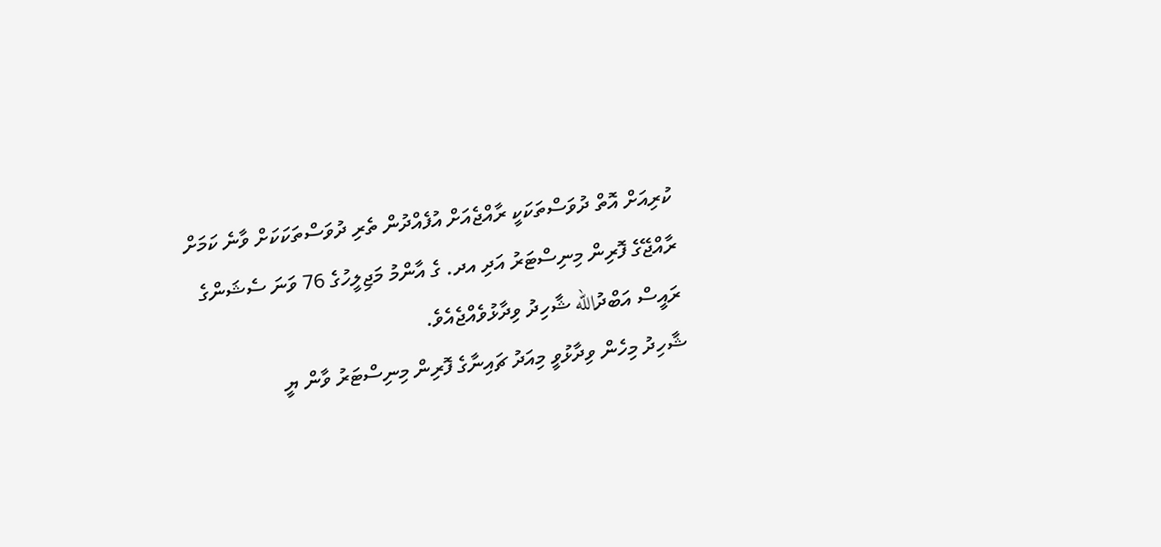ކުރިއަށް އޮތް ދުވަސްތަކަކީ ރާއްޖެއަށް އުފެއްދުން ތެރި ދުވަސްތަކަކަށް ވާނެ ކަމަށް ރާއްޖޭގެ ފޮރިން މިނިސްޓަރު އަދި އދ. ގެ އާންމު މަޖިލީހުގެ 76 ވަނަ ސެޝަންގެ ރައީސް އަބްދުالله ޝާހިދު ވިދާޅުވެއްޖެއެވެ.
ޝާހިދު މިހެން ވިދާޅުވީ މިއަދު ޗައިނާގެ ފޮރިން މިނިސްޓަރު ވާން ޔީ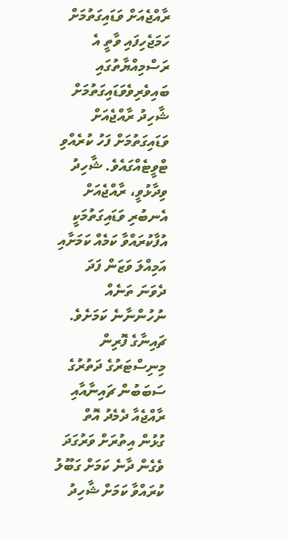ރާއްޖެއަށް ވަޑައިގަތުމަށް ހަމަޖެހިފައި ވާތީ އެ ރަސްމިއްޔާތުގައި ބައިވެރިވެވަޑައިގަތުމަށް ޝާހިދު ރާއްޖެއަށް ވަޑައިގަތުމަށް ފަހު ކުރެއްވި ޓްވީޓެއްގައެވެ. ޝާހިދު ވިދާޅުވީ، ރާއްޖެއަށް އެނބުރި ވަޑައިގަތުމަކީ އުފާކުރައްވާ ކަމެއް ކަމަށާއި އަމިއްލަ ވަޒަން ފަދަ ދެވަނަ ތަނެއް ނުހުންނާނެ ކަމަށެވެ.
ޗައިނާގެ ފޮރިން މިނިސްޓަރުގެ ދަތުރުގެ ސަބަބުން ޗައިނާއާއި ރާއްޖެއާ ދެމެދު އޮތް ގުޅުން އިތުރަށް ވަރުގަދަ ވެގެން ދާނެ ކަމަށް ގަބޫލު ކުރައްވާ ކަމަށް ޝާހިދު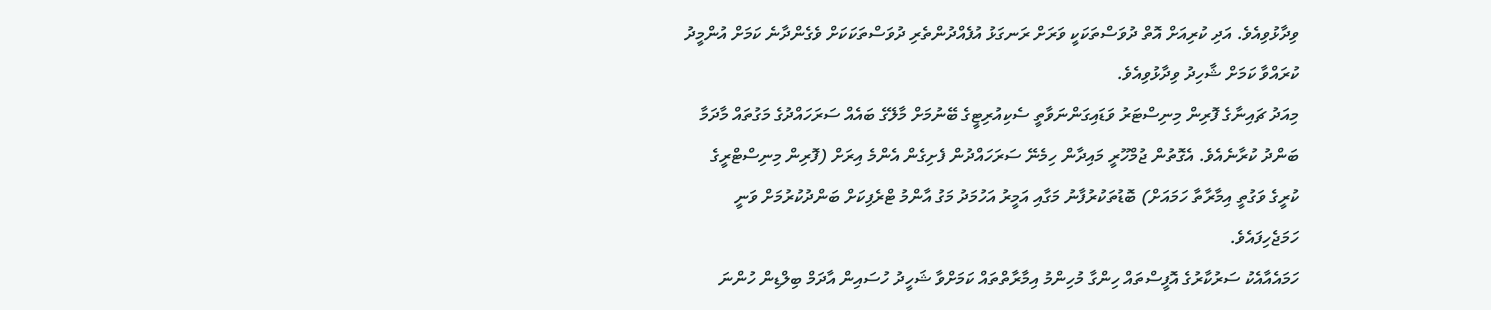ވިދާޅުވިއެވެ. އަދި ކުރިއަށް އޮތް ދުވަސްތަކަކީ ވަރަށް ރަނގަޅު އުފެއްދުންތެރި ދުވަސްތަކަކަށް ވެގެންދާނެ ކަމަށް އުންމީދު ކުރައްވާ ކަމަށް ޝާހިދު ވިދާޅުވިއެވެ.
މިއަދު ޗައިނާގެ ފޮރިން މިނިސްޓަރު ވަޑައިގަންނަވާތީ ސެކިއުރިޓީގެ ބޭނުމަށް މާލޭގެ ބައެއް ސަރަހައްދުގެ މަގުތައް މާދަމާ ބަންދު ކުރާނެއެވެ. އެގޮތުން ޖުމްހޫރީ މައިދާން ހިމެނޭ ސަރަހައްދުން ފެށިގެން އެންމެ އިރަށް (ފޮރިން މިނިސްޓްރީގެ ކުރީގެ ވަގުތީ އިމާރާތާ ހަމައަށް) ބޮޑުތަކުރުފާނު މަގާއި އަމީރު އަހުމަދު މަގު އާންމު ޓްރެފިކަށް ބަންދުކުރުމަށް ވަނީ ހަމަޖެހިފައެވެ.
ހަމައެއާއެކު ސަރުކާރުގެ އޮފީސްތައް ހިންގާ މުހިންމު އިމާރާތްތައް ކަމަށްވާ ޝަހީދު ހުސައިން އާދަމް ބިލްޑިން ހުންނަ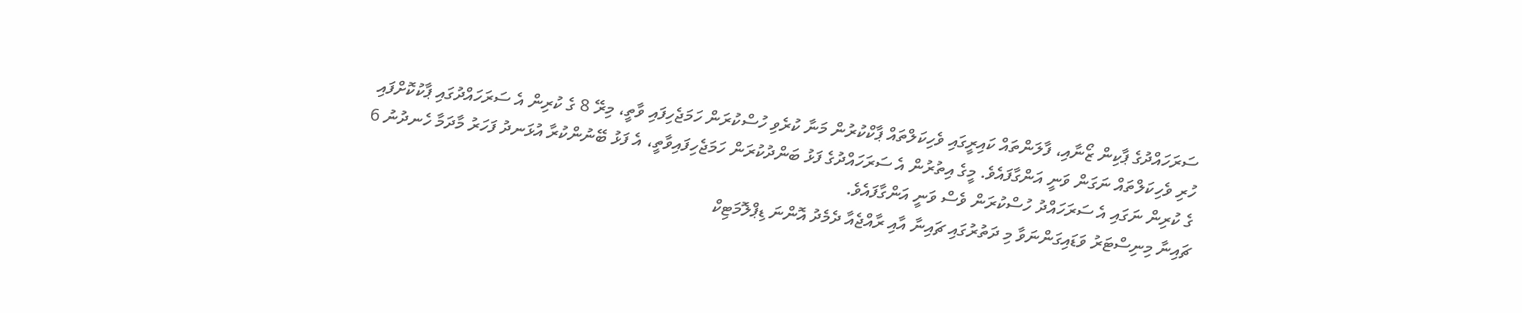ސަރަހައްދުގެ ޕާކިން ޒޯނާއި، ފާލަންތައް ކައިރީގައި ވެހިކަލްތައް ޕާކްކުރުން މަނާ ކުރެވި ހުސްކުރަން ހަމަޖެހިފައި ވާތީ، މިރޭ 8 ގެ ކުރިން އެ ސަރަހައްދުގައި ޕާކުކޮށްފައި ހުރި ވެހިކަލްތައް ނަގަން ވަނީ އަންގާފައެވެ. މީގެ އިތުރުން އެ ސަރަހައްދުގެ ފަޅު ބަންދުކުރަން ހަމަޖެހިފައިވާތީ، އެ ފަޅު ބޭނުންކުރާ އުޅަނދު ފަހަރު މާދަމާ ހެނދުނު 6 ގެ ކުރިން ނަގައި އެ ސަރަހައްދު ހުސްކުރަން ވެސް ވަނީ އަންގާފައެވެ.
ޗައިނާ މިނިސްޓަރު ވަޑައިގަންނަވާ މި ދަތުރުގައި ޗައިނާ އާއި ރާއްޖެއާ ދެމެދު އޮންނަ ޑިޕްލޮމަޓިކް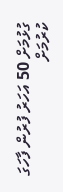ގުޅުމަށް 50 އަހަރު ފުރުން ފާހަގަ ކުރުމަށް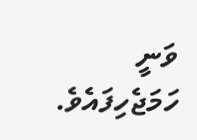ވަނީ ހަމަޖެހިފައެވެ.